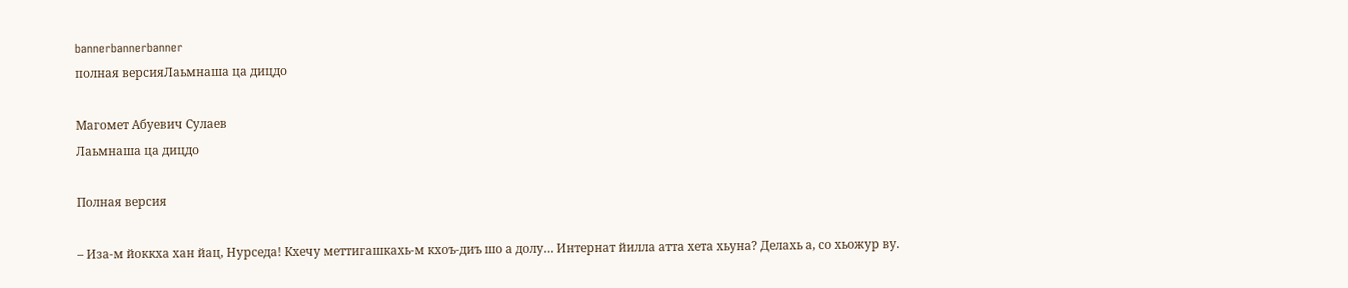bannerbannerbanner
полная версияЛаьмнаша ца дицдо

Магомет Абуевич Сулаев
Лаьмнаша ца дицдо

Полная версия

– Иза-м йоккха хан йац, Нурседа! Кхечу меттигашкахь-м кхоъ-диъ шо а долу… Интернат йилла атта хета хьуна? Делахь а, со хьожур ву.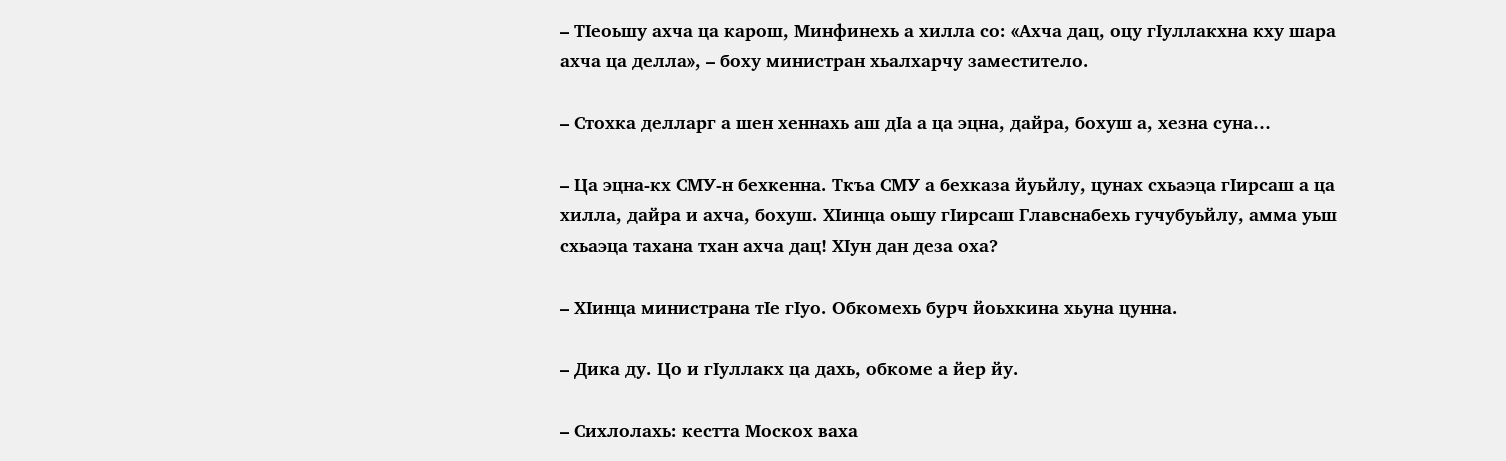– ТIеоьшу ахча ца карош, Минфинехь а хилла со: «Ахча дац, оцу гIуллакхна кху шара ахча ца делла», – боху министран хьалхарчу заместитело.

– Стохка делларг а шен хеннахь аш дIа а ца эцна, дайра, бохуш а, хезна суна…

– Ца эцна-кх СМУ-н бехкенна. Ткъа СМУ а бехказа йуьйлу, цунах схьаэца гIирсаш а ца хилла, дайра и ахча, бохуш. ХIинца оьшу гIирсаш Главснабехь гучубуьйлу, амма уьш схьаэца тахана тхан ахча дац! ХIун дан деза оха?

– ХIинца министрана тIе гIуо. Обкомехь бурч йоьхкина хьуна цунна.

– Дика ду. Цо и гIуллакх ца дахь, обкоме а йер йу.

– Сихлолахь: кестта Москох ваха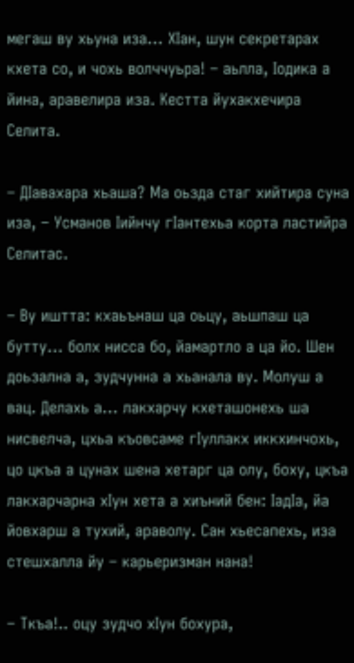мегаш ву хьуна иза… ХIан, шун секретарах кхета со, и чохь волччуьра! – аьлла, Iодика а йина, аравелира иза. Кестта йухакхечира Селита.

– ДIавахара хьаша? Ма оьзда стаг хийтира суна иза, – Усманов Iийнчу гIантехьа корта ластийра Селитас.

– Ву иштта: кхаьънаш ца оьцу, аьшпаш ца бутту… болх нисса бо, йамартло а ца йо. Шен доьзална а, зудчунна а хьанала ву. Молуш а вац. Делахь а… лакхарчу кхеташонехь ша нисвелча, цхьа къовсаме гIуллакх иккхинчохь, цо цкъа а цунах шена хетарг ца олу, боху, цкъа лакхарчарна хIун хета а хиъний бен: IадIа, йа йовхарш а тухий, араволу. Сан хьесапехь, иза стешхалла йу – карьеризман нана!

– Ткъа!.. оцу зудчо хIун бохура,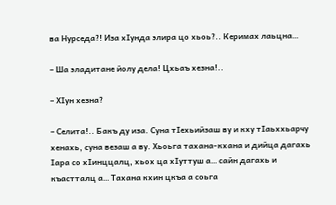ва Нурседа?! Иза хIунда элира цо хьоь?.. Керимах лаьцна…

– Ша эладитане йолу дела! Цхьаъ хезна!..

– ХIун хезна?

– Селита!.. Бакъ ду иза. Суна тIехьийзаш ву и кху тIаьххьарчу хенахь, суна везаш а ву. Хьоьга тахана-кхана и дийца дагахь Iара со хIинццалц, хьох ца хIуттуш а… сайн дагахь и къастталц а… Тахана кхин цкъа а соьга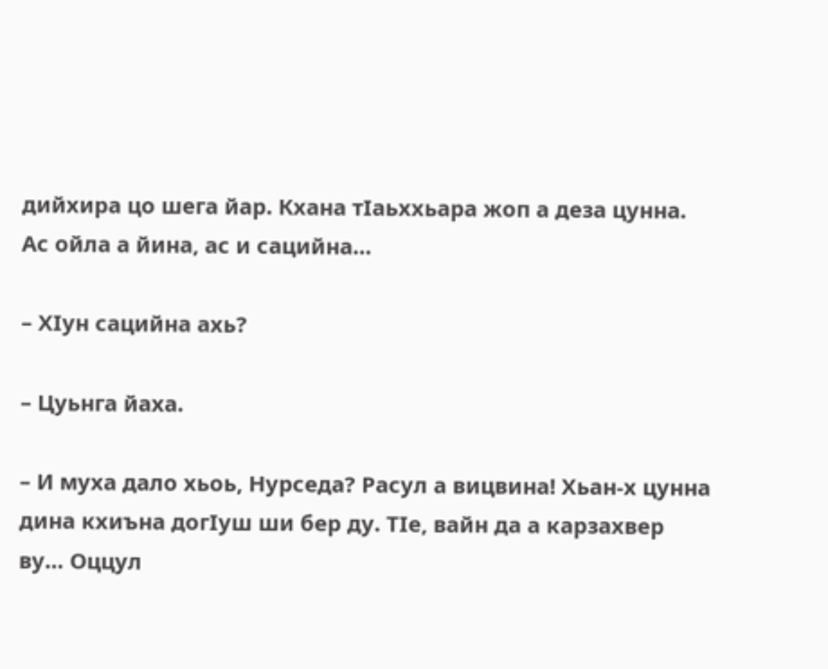дийхира цо шега йар. Кхана тIаьххьара жоп а деза цунна. Ас ойла а йина, ас и сацийна…

– ХIун сацийна ахь?

– Цуьнга йаха.

– И муха дало хьоь, Нурседа? Расул а вицвина! Хьан-х цунна дина кхиъна догIуш ши бер ду. ТIе, вайн да а карзахвер ву… Оццул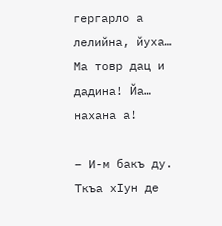гергарло а лелийна, йуха… Ма товр дац и дадина! Йа… нахана а!

– И-м бакъ ду. Ткъа хIун де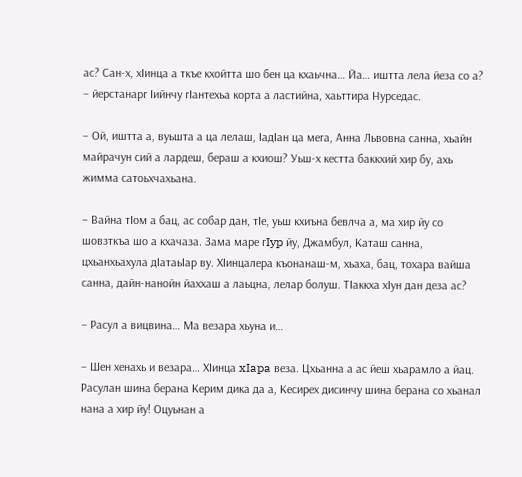ас? Сан-х, хIинца а ткъе кхойтта шо бен ца кхаьчна… Йа… иштта лела йеза со а? – йерстанарг Iийнчу гIантехьа корта а ластийна, хаьттира Нурседас.

– Ой, иштта а, вуьшта а ца лелаш, IадIан ца мега, Анна Львовна санна, хьайн майрачун сий а лардеш, бераш а кхиош? Уьш-х кестта баккхий хир бу, ахь жимма сатоьхчахьана.

– Вайна тIом а бац, ас собар дан, тIе, уьш кхиъна бевлча а, ма хир йу со шовзткъа шо а кхачаза. Зама маре гIyp йу, Джамбул, Каташ санна, цхьанхьахула дIатаьIар ву. ХIинцалера къонанаш-м, хьаха, бац, тохара вайша санна, дайн-нанойн йаххаш а лаьцна, лелар болуш. ТIаккха хIун дан деза ас?

– Расул а вицвина… Ма везара хьуна и…

– Шен хенахь и везара… ХIинца xIapa веза. Цхьанна а ас йеш хьарамло а йац. Расулан шина берана Керим дика да а, Кесирех дисинчу шина берана со хьанал нана а хир йу! Оцуьнан а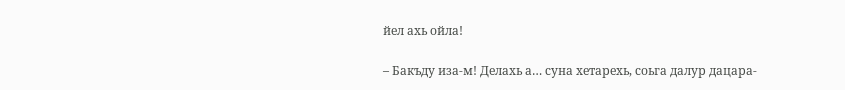йел ахь ойла!

– Бакъду иза-м! Делахь а… суна хетарехь, соьга далур дацара-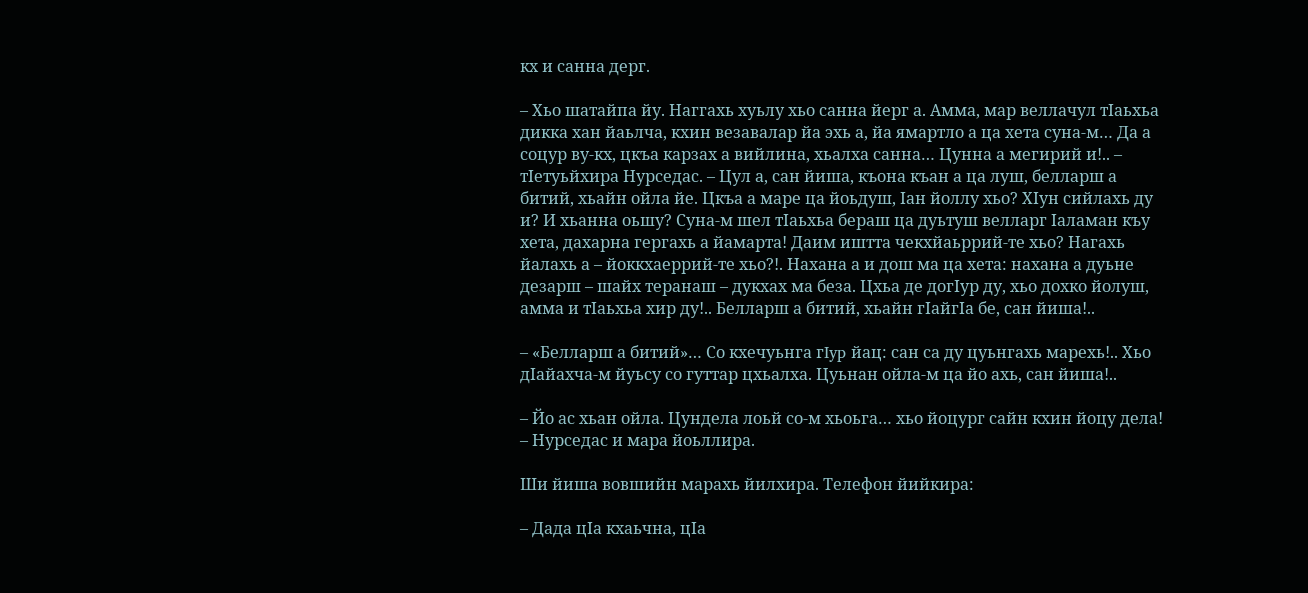кх и санна дерг.

– Хьо шатайпа йу. Наггахь хуьлу хьо санна йерг а. Амма, мар веллачул тIаьхьа дикка хан йаьлча, кхин везавалар йа эхь а, йа ямартло а ца хета суна-м… Да а соцур ву-кх, цкъа карзах а вийлина, хьалха санна… Цунна а мегирий и!.. – тIетуьйхира Нурседас. – Цул а, сан йиша, къона къан а ца луш, белларш а битий, хьайн ойла йе. Цкъа а маре ца йоьдуш, Iан йоллу хьо? ХIун сийлахь ду и? И хьанна оьшу? Суна-м шел тIаьхьа бераш ца дуьтуш велларг Iаламан къу хета, дахарна гергахь а йамарта! Даим иштта чекхйаьррий-те хьо? Нагахь йалахь а – йоккхаеррий-те хьо?!. Нахана а и дош ма ца хета: нахана а дуьне дезарш – шайх теранаш – дукхах ма беза. Цхьа де догIур ду, хьо дохко йолуш, амма и тIаьхьа хир ду!.. Белларш а битий, хьайн гIайгIa бе, сан йиша!..

– «Белларш а битий»… Со кхечуьнга гIyp йац: сан са ду цуьнгахь марехь!.. Хьо дIайахча-м йуьсу со гуттар цхьалха. Цуьнан ойла-м ца йо ахь, сан йиша!..

– Йо ас хьан ойла. Цундела лоьй со-м хьоьга… хьо йоцург сайн кхин йоцу дела! – Нурседас и мара йоьллира.

Ши йиша вовшийн марахь йилхира. Телефон йийкира:

– Дада цIа кхаьчна, цIа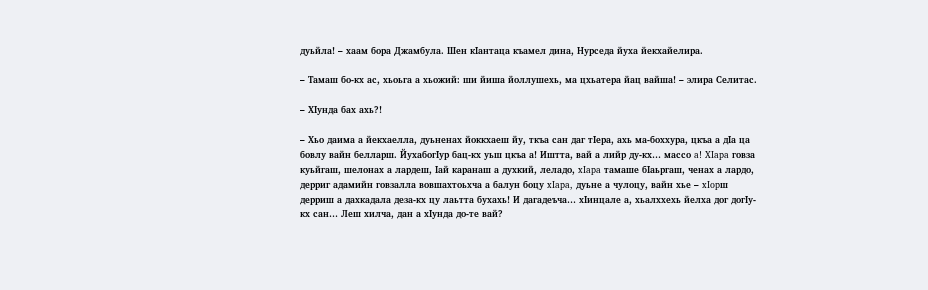дуьйла! – хаам бора Джамбула. Шен кIантаца къамел дина, Нурседа йуха йекхайелира.

– Тамаш бо-кх ас, хьоьга а хьожий: ши йиша йоллушехь, ма цхьатера йац вайша! – элира Селитас.

– ХIунда бах ахь?!

– Хьо даима а йекхаелла, дуьненах йоккхаеш йу, ткъа сан даг тIера, ахь ма-боххура, цкъа а дIа ца бовлу вайн белларш. ЙухабогIур бац-кх уьш цкъа а! Иштта, вай а лийр ду-кх… массо a! XIapa говза куьйгаш, шелонах а лардеш, Iай каранаш а духкий, леладо, xIapa тамаше бIаьргаш, ченах а лардо, дерриг адамийн говзалла вовшахтоьхча а балун боцу xIapa, дуьне а чулоцу, вайн хье – xIopш дерриш а дахкадала деза-кх цу лаьтта бухахь! И дагадеъча… хIинцале а, хьалххехь йелха дог догIу-кх сан… Леш хилча, дан а хIунда до-те вай?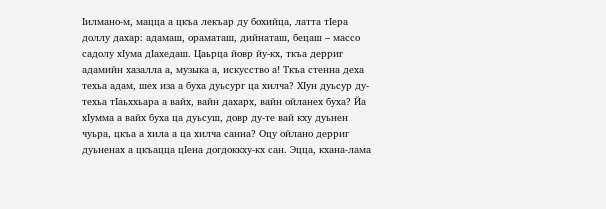Iилмано-м, мацца а цкъа лекъар ду бохийца, латта тIера доллу дахар: адамаш, ораматаш, дийнаташ, бецаш – массо садолу хIума дIахедаш. Цаьрца йовр йу-кх, ткъа дерриг адамийн хазалла а, музыка а, искусство а! Ткъа стенна деха техьа адам, шех иза а буха дуьсург ца хилча? ХIун дуьсур ду-техьа тIаьххьара а вайх, вайн дахарх, вайн ойланех буха? Йа хIумма а вайх буха ца дуьсуш, довр ду-те вай кху дуьнен чуьра, цкъа а хила а ца хилча санна? Оцу ойлано дерриг дуьненах а цкъацца цIена догдоккху-кх сан. Эцца, кхана-лама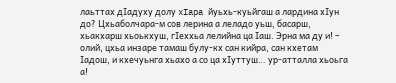лаьттах дIадуху долу xIapa йуьхь-куьйгаш а лардина хIун до? Цхьаболчара-м сов лерина а леладо уьш, басарш, хьакхарш хьоькхуш, гIеххьа лелийна ца Iаш. Эрна ма ду и! – олий, цхьа инзаре тамаш булу-кх сан кийра, сан кхетам Iадош, и кхечуьнга хьахо а со ца хIуттуш… ур-атталла хьоьга а!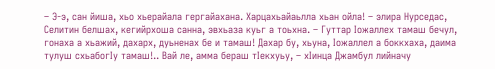– Э-э, сан йиша, хьо хьерайала гергайахана. Харцахьайаьлла хьан ойла! – элира Нурседас, Селитин белшах, кегийрхоша санна, эвхьаза куьг а тоьхна. – Гуттар Iожаллех тамаш бечул, гонаха а хьажий, дахарх, дуьненах бе и тамаш! Дахар бу, хьуна, Iожаллел а боккхаха, даима тулуш схьабогIу тамаш!.. Вай ле, амма бераш тIекхуьу, – хIинца Джамбул лийначу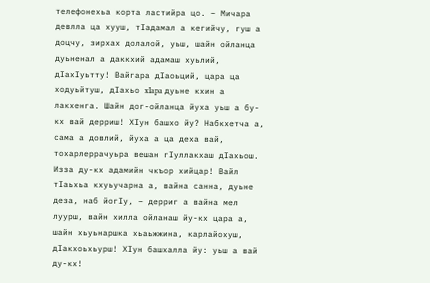телефонехьа корта ластийра цо. – Мичара девлла ца хууш, тIадамал а кегийчу, гуш а доцчу, зирхах долалой, уьш, шайн ойланца дуьненал а даккхий адамаш хуьлий, дIахIуьтту! Вайгара дIаоьций, цара ца ходуьйтуш, дIахьо xIapa дуьне кхин а лакхенга. Шайн дог-ойланца йуха уьш а бу-кх вай дерриш! ХIун башхо йу? Набкхетча а, сама а довлий, йуха а ца деха вай, тохарлеррачуьра вешан гIуллакхаш дIахьош. Изза ду-кх адамийн чкъор хийцар! Вайл тIаьхьа кхуьучарна а, вайна санна, дуьне деза, наб йогIу, – дерриг а вайна мел луурш, вайн хилла ойланаш йу-кх цара а, шайн хьуьнаршка хьаьжжина, карлайохуш, дIакхоьхьурш! ХIун башхалла йу: уьш а вай ду-кх!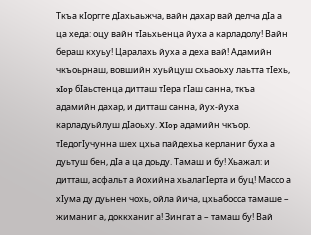Ткъа кIоргге дIахьаьжча, вайн дахар вай делча дIа а ца хеда: оцу вайн тIаьхьенца йуха а карладолу! Вайн бераш кхуьу! Царалахь йуха а деха вай! Адамийн чкъоьрнаш, вовшийн хуьйцуш схьаоьху лаьтта тIехь, xIop бIаьстенца дитташ тIера гIаш санна, ткъа адамийн дахар, и дитташ санна, йух-йуха карладуьйлуш дIаоьху. XIop адамийн чкъор. тIедогIучунна шех цхьа пайдехьа керланиг буха а дуьтуш бен, дIа а ца доьду. Тамаш и бу! Хьажал: и дитташ, асфальт а йохийна хьалагIерта и буц! Массо а хIума ду дуьнен чохь, ойла йича, цхьабосса тамаше – жиманиг а, доккханиг а! Зингат а – тамаш бу! Вай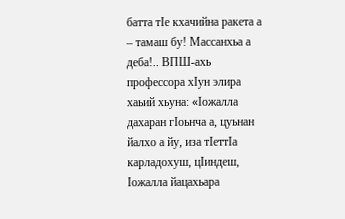батта тIе кхачийна ракета а – тамаш бу! Массанхьа а деба!.. ВПШ-ахь профессора хIун элира хаьий хьуна: «Iожалла дахаран гIоьнча а, цуьнан йалхо а йу, иза тIеттIа карладохуш, цIиндеш, Iожалла йацахьара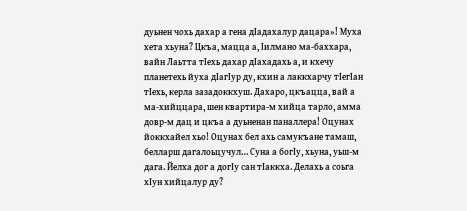дуьнен чохь дахар а гена дIадахалур дацара»! Муха хета хьуна? Цкъа, мацца а, Iилмано ма-баххара, вайн Лаьтта тIехь дахар дIахадахь а, и кхечу планетехь йуха дIагIур ду, кхин а лаккхарчу тIегIан тIехь, керла зазадоккхуш. Дахаро, цкъацца, вай а ма-хийццара, шен квартира-м хийца тарло, амма довр-м дац и цкъа а дуьненан паналлера! Оцунах йоккхайел хьо! Оцунах бел ахь самукъане тамаш, белларш дагалоьцучул… Суна а богIy, хьуна, уьш-м дага. Йелха дог а догIу сан тIаккха. Делахь а соьга хIун хийцалур ду?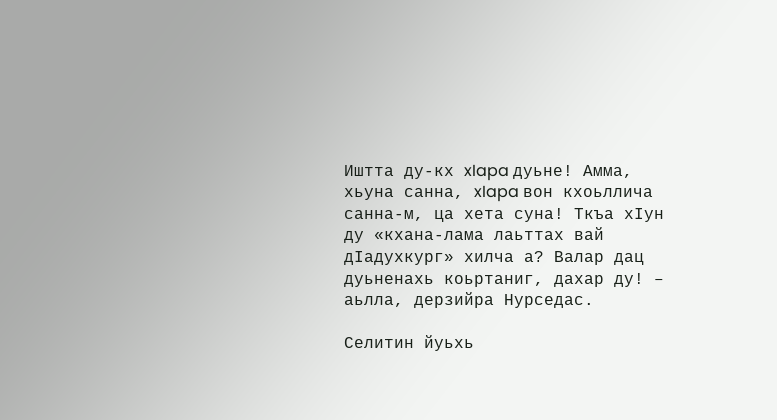Иштта ду-кх xIapa дуьне! Амма, хьуна санна, xIapa вон кхоьллича санна-м, ца хета суна! Ткъа хIун ду «кхана-лама лаьттах вай дIадухкург» хилча а? Валар дац дуьненахь коьртаниг, дахар ду! – аьлла, дерзийра Нурседас.

Селитин йуьхь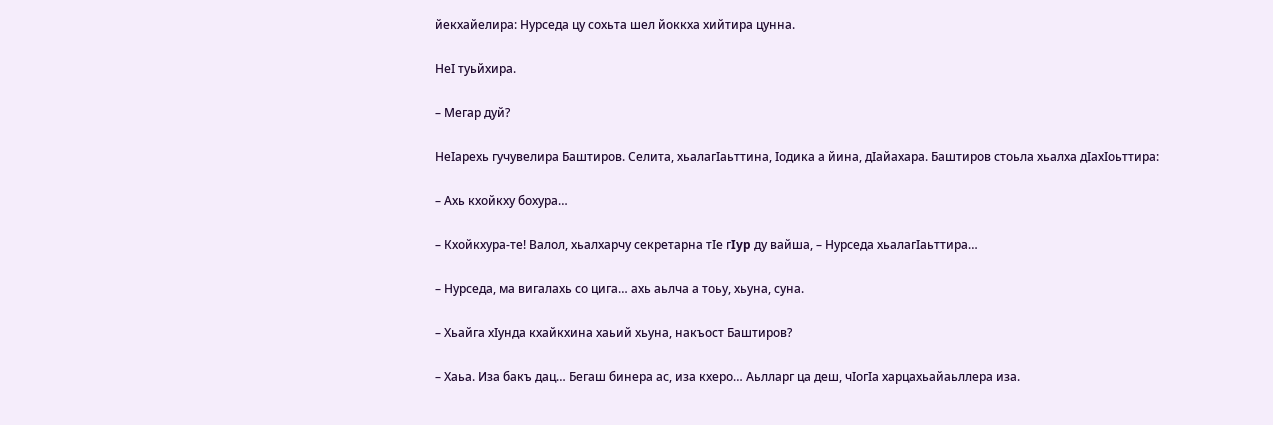йекхайелира: Нурседа цу сохьта шел йоккха хийтира цунна.

НeI туьйхира.

– Мегар дуй?

НеIарехь гучувелира Баштиров. Селита, хьалагIаьттина, Iодика а йина, дIайахара. Баштиров стоьла хьалха дIахIоьттира:

– Ахь кхойкху бохура…

– Кхойкхура-те! Валол, хьалхарчу секретарна тIе гIyp ду вайша, – Нурседа хьалагIаьттира…

– Нурседа, ма вигалахь со цига… ахь аьлча а тоьу, хьуна, суна.

– Хьайга хIунда кхайкхина хаьий хьуна, накъост Баштиров?

– Хаьа. Иза бакъ дац… Бегаш бинера ас, иза кхеро… Аьлларг ца деш, чIогIа харцахьайаьллера иза.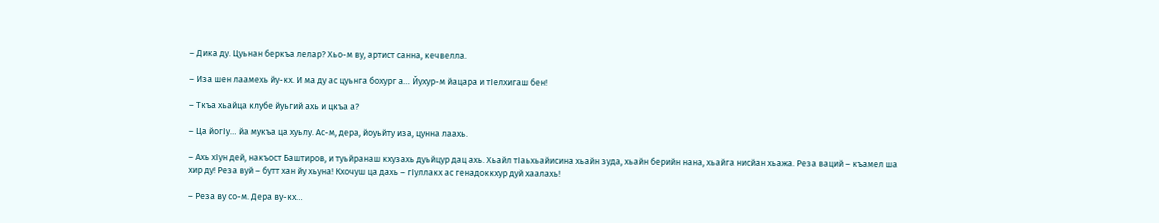– Дика ду. Цуьнан беркъа лелар? Хьо-м ву, артист санна, кечвелла.

– Иза шен лаамехь йу-кх. И ма ду ас цуьнга бохург а… Йухур-м йацара и тIелхигаш бен!

– Ткъа хьайца клубе йуьгий ахь и цкъа а?

– Ца йогIу… йа мукъа ца хуьлу. Ас-м, дера, йоуьйту иза, цунна лаахь.

– Ахь хIун дей, накъост Баштиров, и туьйранаш кхузахь дуьйцур дац ахь. Хьайл тIаьхьайисина хьайн зуда, хьайн берийн нана, хьайга нисйан хьажа. Реза ваций – къамел ша хир ду! Реза вуй – бутт хан йу хьуна! Кхочуш ца дахь – гIуллакх ас генадоккхур дуй хаалахь!

– Реза ву со-м. Дера ву-кх…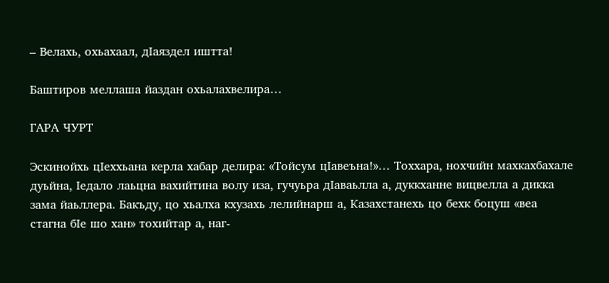– Велахь, охьахаал, дIаяздел иштта!

Баштиров меллаша йаздан охьалахвелира…

ГАРА ЧУРТ

Эскинойхь цIеххьана керла хабар делира: «Тойсум цIавеъна!»… Тоххара, нохчийн махкахбахале дуьйна, Iедало лаьцна вахийтина волу иза, гучуьра дIаваьлла а, дуккханне вицвелла а дикка зама йаьллера. Бакъду, цо хьалха кхузахь лелийнарш а, Казахстанехь цо бехк боцуш «веа стагна бIе шо хан» тохийтар а, наг-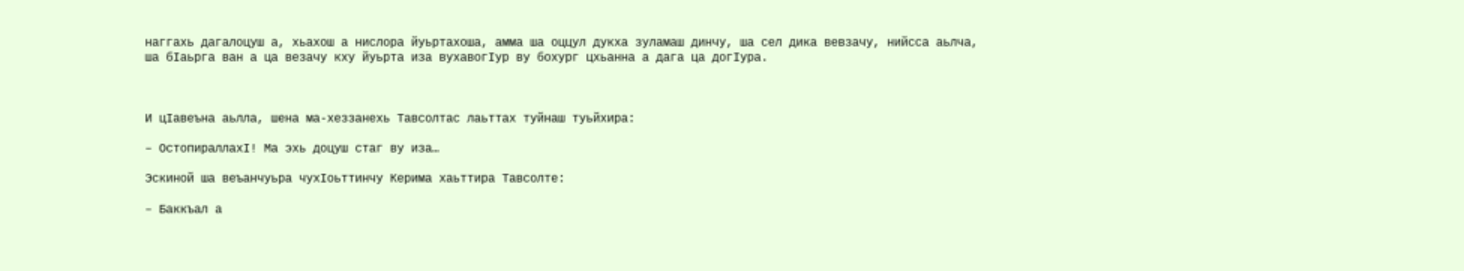наггахь дагалоцуш а, хьахош а нислора йуьртахоша, амма ша оццул дукха зуламаш динчу, ша сел дика вевзачу, нийсса аьлча, ша бIаьрга ван а ца везачу кху йуьрта иза вухавогIур ву бохург цхьанна а дага ца догIура.



И цIавеъна аьлла, шена ма-хеззанехь Тавсолтас лаьттах туйнаш туьйхира:

– ОстопираллахI! Ма эхь доцуш стаг ву иза…

Эскиной ша веъанчуьра чухIоьттинчу Керима хаьттира Тавсолте:

– Баккъал а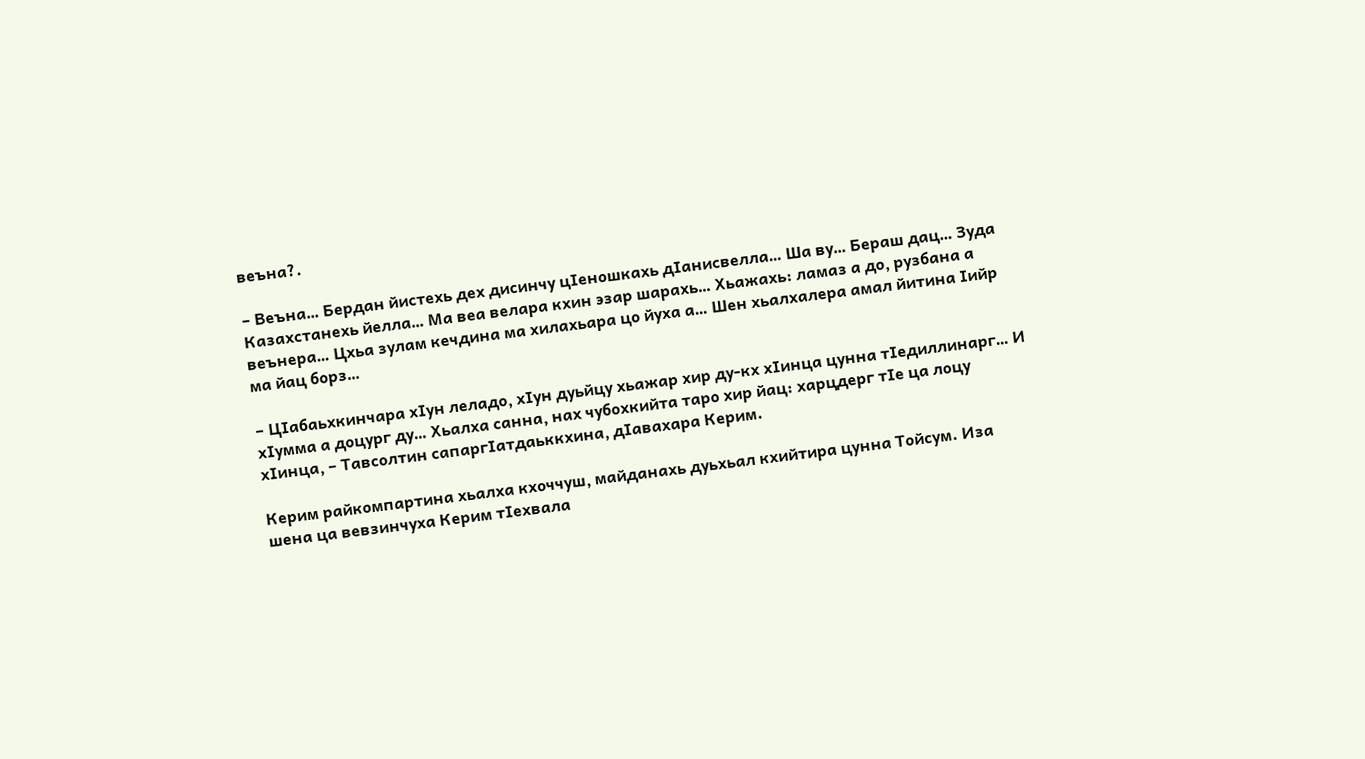веъна?.

– Веъна… Бердан йистехь дех дисинчу цIеношкахь дIанисвелла… Ша ву… Бераш дац… Зуда Казахстанехь йелла… Ма веа велара кхин эзар шарахь… Хьажахь: ламаз а до, рузбана а веънера… Цхьа зулам кечдина ма хилахьара цо йуха а… Шен хьалхалера амал йитина Iийр ма йац борз…

– ЦIабаьхкинчара хIун леладо, хIун дуьйцу хьажар хир ду-кх хIинца цунна тIедиллинарг… И хIумма а доцург ду… Хьалха санна, нах чубохкийта таро хир йац: харцдерг тIе ца лоцу хIинца, – Тавсолтин сапаргIатдаьккхина, дIавахара Керим.

Керим райкомпартина хьалха кхоччуш, майданахь дуьхьал кхийтира цунна Тойсум. Иза шена ца вевзинчуха Керим тIехвала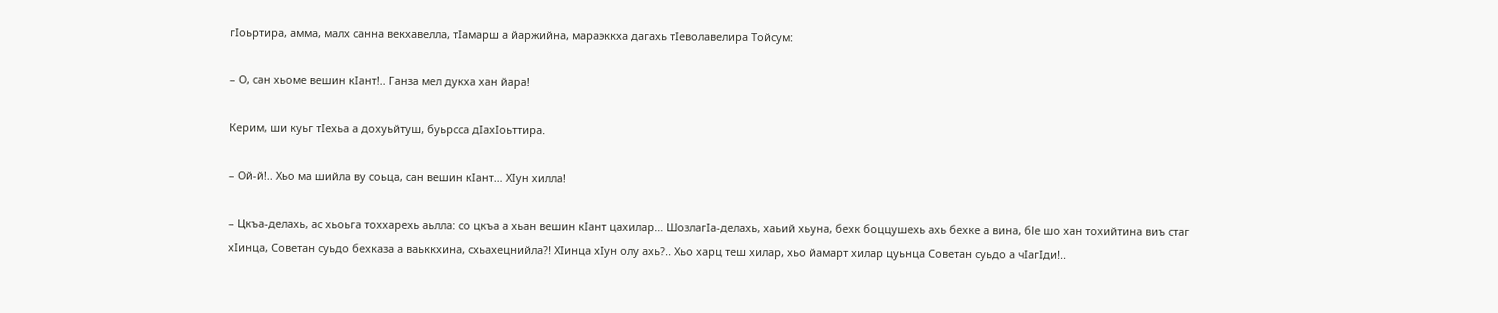гIоьртира, амма, малх санна векхавелла, тIамарш а йаржийна, мараэккха дагахь тIеволавелира Тойсум:

– О, сан хьоме вешин кIант!.. Ганза мел дукха хан йара!

Керим, ши куьг тIехьа а дохуьйтуш, буьрсса дIахIоьттира.

– Ой-й!.. Хьо ма шийла ву соьца, сан вешин кIант… ХIун хилла!

– Цкъа-делахь, ас хьоьга тоххарехь аьлла: со цкъа а хьан вешин кIант цахилар… ШозлагIа-делахь, хаьий хьуна, бехк боццушехь ахь бехке а вина, бle шо хан тохийтина виъ стаг хIинца, Советан суьдо бехказа а ваьккхина, схьахецнийла?! ХIинца хIун олу ахь?.. Хьо харц теш хилар, хьо йамарт хилар цуьнца Советан суьдо а чIагIди!..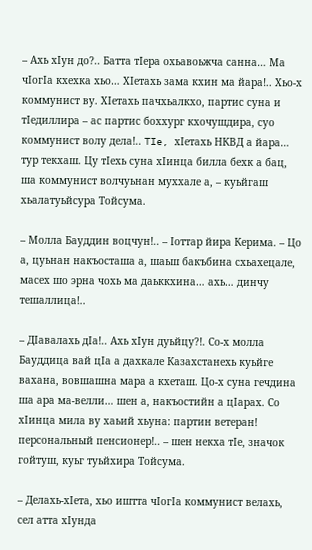– Ахь хIун до?.. Батта тIера охьавоьжча санна… Ма чIогIa кхехка хьо… ХIетахь зама кхин ма йара!.. Хьо-х коммунист ву. ХIетахь пачхьалкхо, партис суна и тIедиллира – ас партис боххург кхочушдира, суо коммунист волу дела!.. TIe, хIетахь НКВД а йара… тур текхаш. Цу тIехь суна хIинца билла бехк а бац, ша коммунист волчуьнан муххале а, – куьйгаш хьалатуьйсура Тойсума.

– Молла Бауддин воцчун!.. – Iоттар йира Керима. – Цо а, цуьнан накъосташа а, шаьш бакъбина схьахецале, масех шо эрна чохь ма даьккхина… ахь… динчу тешаллица!..

– ДIавалахь дIа!.. Ахь хIун дуьйцу?!. Со-х молла Бауддица вай цIа а дахкале Казахстанехь куьйге вахана, вовшашна мара а кхеташ. Цо-х суна гечдина ша ара ма-велли… шен а, накъостийн а цIарах. Со хIинца мила ву хаьий хьуна: партин ветеран! персональный пенсионер!.. – шен некха тIе, значок гойтуш, куьг туьйхира Тойсума.

– Делахь-хIета, хьо иштта чIогIа коммунист велахь, сел атта хIунда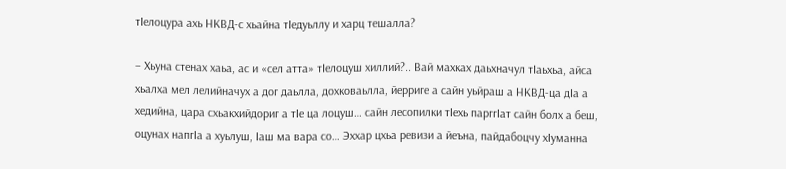тIелоцура ахь НКВД-с хьайна тIедуьллу и харц тешалла?

– Хьуна стенах хаьа, ас и «сел атта» тIелоцуш хиллий?.. Вай махках даьхначул тIаьхьа, айса хьалха мел лелийначух а дог даьлла, дохковаьлла, йерриге а сайн уьйраш а НКВД-ца дIа а хедийна, цара схьакхийдориг а тIе ца лоцуш… сайн лесопилки тIехь парггIат сайн болх а беш, оцунах напгIа а хуьлуш, Iаш ма вара со… Эххар цхьа ревизи а йеъна, пайдабоцчу хIуманна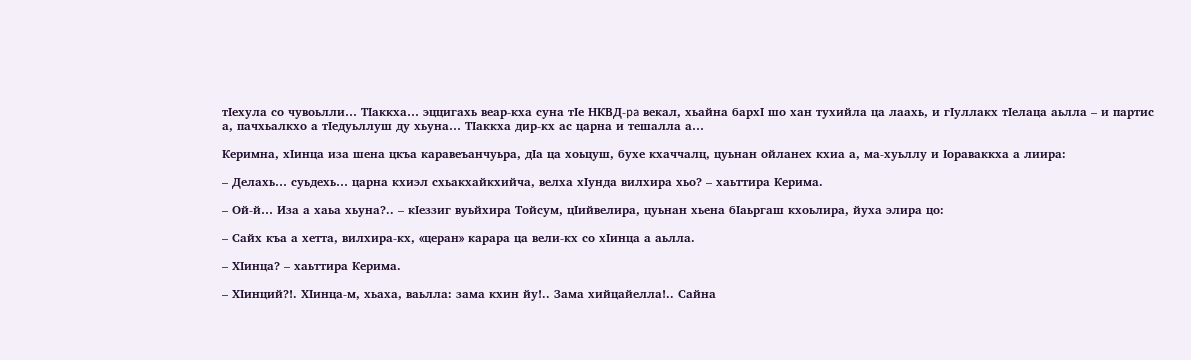тIехула со чувоьлли… ТIаккха… эццигахь веар-кха суна тIе НКВД-pa векал, хьайна бархI шо хан тухийла ца лаахь, и гIуллакх тIелаца аьлла – и партис а, пачхьалкхо а тIедуьллуш ду хьуна… ТIаккха дир-кх ас царна и тешалла а…

Керимна, хIинца иза шена цкъа каравеъанчуьра, дIа ца хоьцуш, бухе кхаччалц, цуьнан ойланех кхиа а, ма-хуьллу и Iораваккха а лиира:

– Делахь… суьдехь… царна кхиэл схьакхайкхийча, велха хIунда вилхира хьо? – хаьттира Керима.

– Ой-й… Иза а хаьа хьуна?.. – кIеззиг вуьйхира Тойсум, цIийвелира, цуьнан хьена бIаьргаш кхоьлира, йуха элира цо:

– Сайх къа а хетта, вилхира-кх, «церан» карара ца вели-кх со хIинца а аьлла.

– ХIинца? – хаьттира Керима.

– ХIинций?!. ХIинца-м, хьаха, ваьлла: зама кхин йу!.. Зама хийцайелла!.. Сайна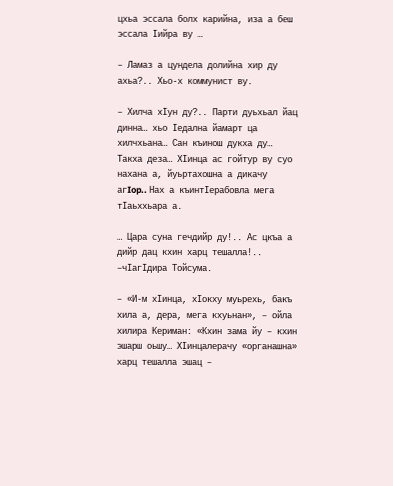цхьа эссала болх карийна, иза а беш эссала Iийра ву …

– Ламаз а цундела долийна хир ду ахьа?.. Хьо-х коммунист ву.

– Хилча хIун ду?.. Парти дуьхьал йац динна… хьо Iедална йамарт ца хилчхьана… Сан къинош дукха ду… Такха деза… ХIинца ас гойтур ву суо нахана а, йуьртахошна а дикачу aгIop.. Нах а къинтIерабовла мега тIаьххьара а.

… Цара суна гечдийр ду!.. Ас цкъа а дийр дац кхин харц тешалла!.. –чIагIдира Тойсума.

– «И-м хIинца, хIокху муьрехь, бакъ хила а, дера, мега кхуьнан», – ойла хилира Кериман: «Кхин зама йу – кхин эшарш оьшу… ХIинцалерачу «органашна» харц тешалла эшац –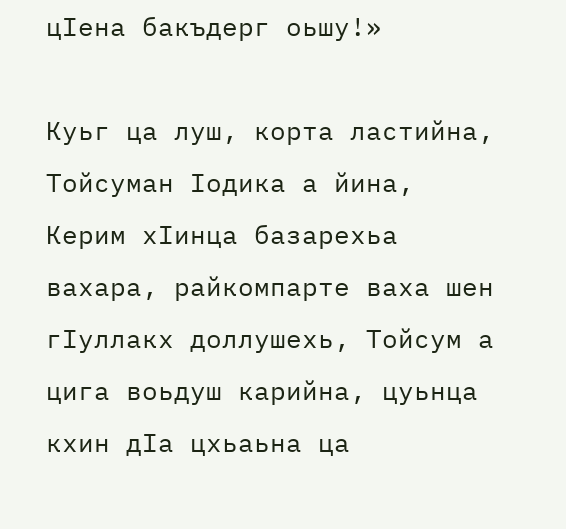цIена бакъдерг оьшу!»

Куьг ца луш, корта ластийна, Тойсуман Iодика а йина, Керим хIинца базарехьа вахара, райкомпарте ваха шен гIуллакх доллушехь, Тойсум а цига воьдуш карийна, цуьнца кхин дIа цхьаьна ца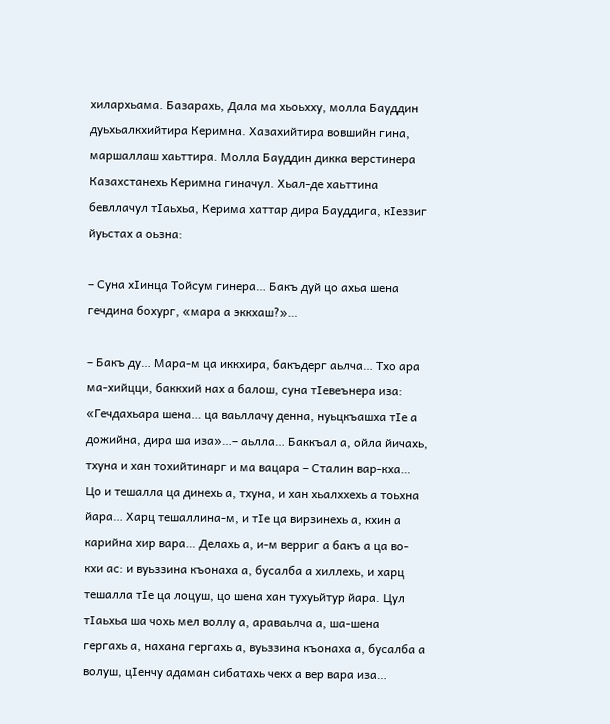хилархьама. Базарахь, Дала ма хьоьхху, молла Бауддин дуьхьалкхийтира Керимна. Хазахийтира вовшийн гина, маршаллаш хаьттира. Молла Бауддин дикка верстинера Казахстанехь Керимна гиначул. Хьал-де хаьттина бевллачул тIаьхьа, Керимa хаттар дира Бауддига, кIеззиг йуьстах а оьзна:

– Суна хIинца Тойсум гинера… Бакъ дуй цо ахьа шена гечдина бохург, «мара а эккхаш?»…

– Бакъ ду… Мара-м ца иккхира, бакъдерг аьлча… Тхо ара ма-хийцци, баккхий нах а балош, суна тIевеънера иза: «Гечдахьара шена… ца ваьллачу денна, нуьцкъашха тIе а дожийна, дира ша иза»…– аьлла… Баккъал а, ойла йичахь, тхуна и хан тохийтинарг и ма вацара – Сталин вар-кха… Цо и тешалла ца динехь а, тхуна, и хан хьалххехь а тоьхна йара… Харц тешаллина-м, и тIе ца вирзинехь а, кхин а карийна хир вара… Делахь а, и-м верриг а бакъ а ца во-кхи ас: и вуьззина къонаха а, бусалба а хиллехь, и харц тешалла тIе ца лоцуш, цо шена хан тухуьйтур йара. Цул тIаьхьа ша чохь мел воллу а, араваьлча а, ша-шена гергахь а, нахана гергахь а, вуьззина къонаха а, бусалба а волуш, цIенчу адаман сибатахь чекх а вер вара иза…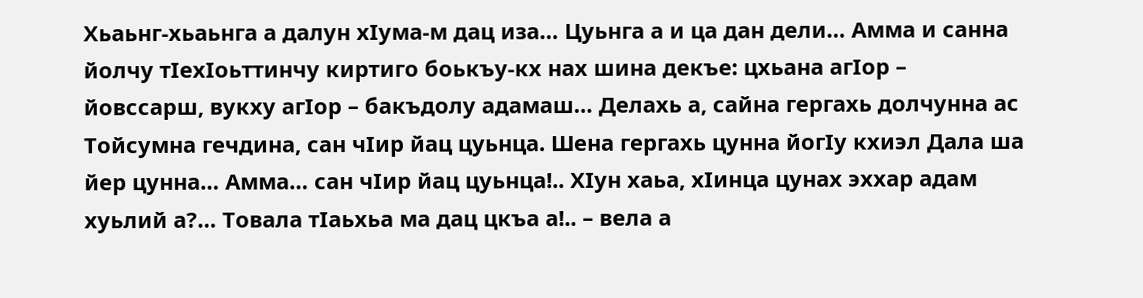Хьаьнг-хьаьнга а далун хIума-м дац иза… Цуьнга а и ца дан дели… Aмма и санна йолчу тIехIоьттинчу киртиго боькъу-кх нах шина декъе: цхьана агIор – йовссарш, вукху агIор – бакъдолу адамаш… Делахь а, сайна гергахь долчунна ас Тойсумна гечдина, сан чIир йац цуьнца. Шена гергахь цунна йогIу кхиэл Дала ша йер цунна… Амма… сан чIир йац цуьнца!.. ХIун хаьа, хIинца цунах эххар адам хуьлий а?… Товала тIаьхьа ма дац цкъа а!.. – вела а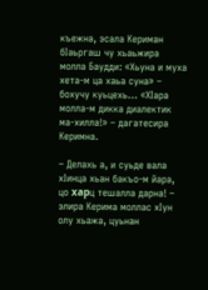къежна, эсала Кериман бIаьргаш чу хьаьжира молла Баудди: «Хьуна и муха хета-м ца хаьа суна» – бохучу куьцехь… «ХIара молла-м дикка диалектик ма-хилла!» – дагатесира Керимна.

– Делахь а, и суьде вала хIинца хьан бакъо-м йара, цо xapц тешалла дарна! – элира Керима моллас хIун олу хьажа, цуьнан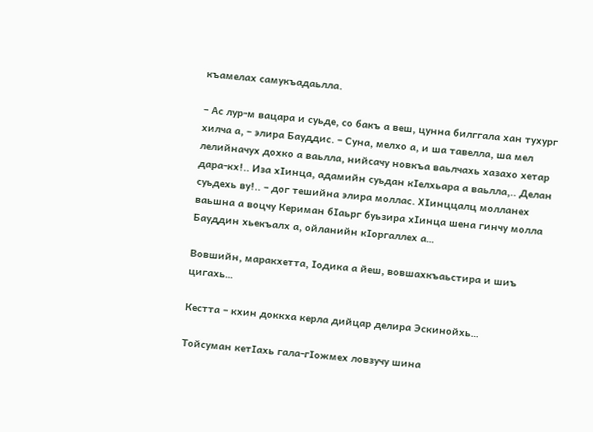къамелах самукъадаьлла.

– Ас лур-м вацара и суьде, со бакъ а веш, цунна билггала хан тухург хилча а, – элира Бауддис. – Суна, мелхо а, и ша тавелла, ша мел лелийначух дохко а ваьлла, нийсачу новкъа ваьлчахь хазахо хетар дара-кх!.. Иза хIинца, адамийн суьдан кIелхьара а ваьлла,.. Делан суьдехь ву!.. – дог тешийна элира моллас. ХIинццалц молланех ваьшна а воцчу Кериман бIаьрг буьзира хIинца шена гинчу молла Бауддин хьекъалх а, ойланийн кIоргаллех а…

Вовшийн, маракхетта, Iодика а йеш, вовшахкъаьстира и шиъ цигахь…

Кестта – кхин доккха керла дийцар делира Эскинойхь…

Тойсуман кетIахь гала-гIожмех ловзучу шина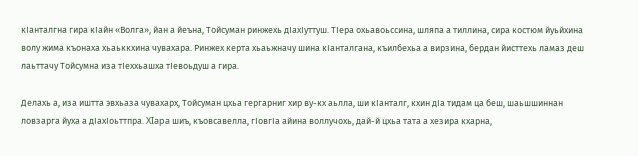кIанталгна гира кIайн «Волга», йан а йеъна, Тойсуман ринжехь дIахIуттуш. ТIера охьавоьссина, шляпа а тиллина, сира костюм йуьйхина волу жима къонаха хьаьккхина чувахара. Ринжех керта хьаьжначу шина кIанталгана, къилбехьа а вирзина, бердан йисттехь ламаз деш лаьттачу Тойсумна иза тIеххьашха тIевоьдуш а гира.

Делахь а, иза иштта эвхьаза чувахарх, Тойсуман цхьа гергарниг хир ву-кх аьлла, ши кIанталг, кхин дIа тидам ца беш, шаьшшиннан ловзарга йуха а дIахIоьттпра. XIapa шиъ, къовсавелла, гIовгIа айина воллучохь, дай-й цхьа тата а хезира кхарна,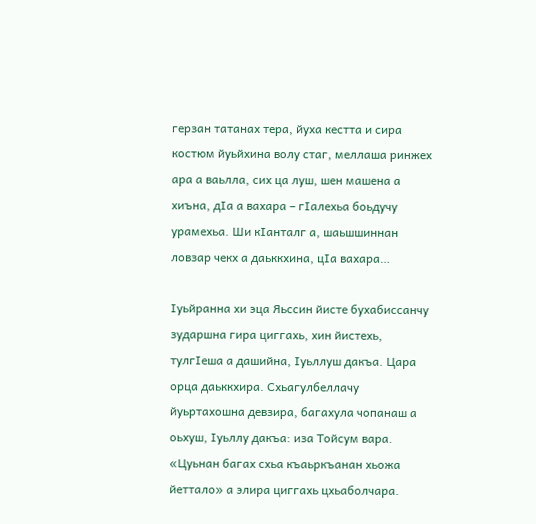герзан татанах тера, йуха кестта и сира костюм йуьйхина волу стаг, меллаша ринжех ара а ваьлла, сих ца луш, шен машена а хиъна, дIа а вахара – гIалехьа боьдучу урамехьа. Ши кIанталг а, шаьшшиннан ловзар чекх а даьккхина, цIа вахара…

Iуьйранна хи эца Яьссин йисте бухабиссанчу зударшна гира циггахь, хин йистехь, тулгIеша а дашийна, Iуьллуш дакъа. Цара орца даьккхира. Схьагулбеллачу йуьртахошна девзира, багахула чопанаш а оьхуш, Iуьллу дакъа: иза Тойсум вара. «Цуьнан багах схьа къаьркъанан хьожа йеттало» а элира циггахь цхьаболчара.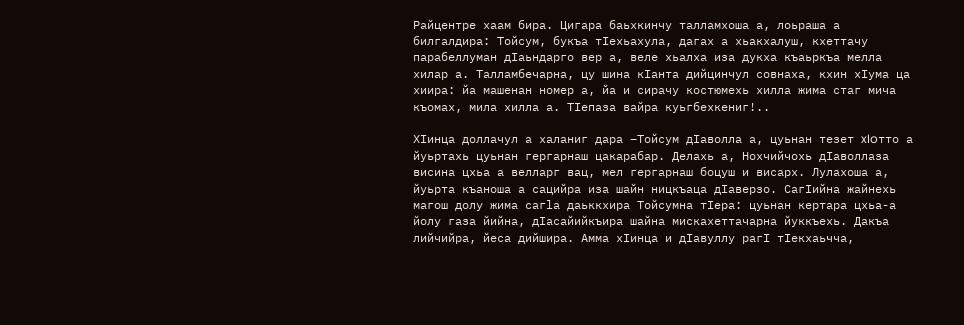Райцентре хаам бира. Цигара баьхкинчу талламхоша а, лоьраша а билгалдира: Тойсум, букъа тIехьахула, дагах а хьакхалуш, кхеттачу парабеллуман дIаьндарго вер а, веле хьалха иза дукха къаьркъа мелла хилар а. Талламбечарна, цу шина кIанта дийцинчул совнаха, кхин хIума ца хиира: йа машенан номер а, йа и сирачу костюмехь хилла жима стаг мича къомах, мила хилла а. ТIепаза вайра куьгбехкениг!..

ХIинца доллачул а халаниг дара –Тойсум дIаволла а, цуьнан тезет xIoттo а йуьртахь цуьнан гергарнаш цакарабар. Делахь а, Нохчийчохь дIаволлаза висина цхьа а велларг вац, мел гергарнаш боцуш и висарх. Лулахоша а, йуьрта къаноша а сацийра иза шайн ницкъаца дIаверзо. СагIийна жайнехь магош долу жима caгla даьккхира Тойсумна тIера: цуьнан кертара цхьа-а йолу газа йийна, дIасайийкъира шайна мискахеттачарна йуккъехь. Дакъа лийчийра, йеса дийшира. Амма хIинца и дIавуллу paгI тIекхаьчча,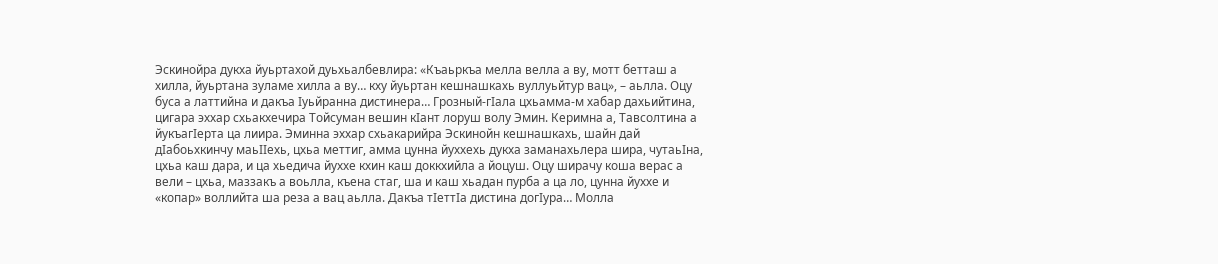Эскинойра дукха йуьртахой дуьхьалбевлира: «Къаьркъа мелла велла а ву, мотт бетташ а хилла, йуьртана зуламе хилла а ву… кху йуьртан кешнашкахь вуллуьйтур вац», – аьлла. Оцу буса а латтийна и дакъа Iуьйранна дистинера… Грозный-гIала цхьамма-м хабар дахьийтина, цигара эххар схьакхечира Тойсуман вешин кIант лоруш волу Эмин. Керимна а, Тавсолтина а йукъагIерта ца лиира. Эминна эххар схьакарийра Эскинойн кешнашкахь, шайн дай дIабоьхкинчу маьIIехь, цхьа меттиг, амма цунна йуххехь дукха заманахьлера шира, чутаьIна, цхьа каш дара, и ца хьедича йуххе кхин каш доккхийла а йоцуш. Оцу ширачу коша верас а вели – цхьа, маззакъ а воьлла, къена стаг, ша и каш хьадан пурба а ца ло, цунна йуххе и «копар» воллийта ша реза а вац аьлла. Дакъа тIеттIа дистина догIура… Молла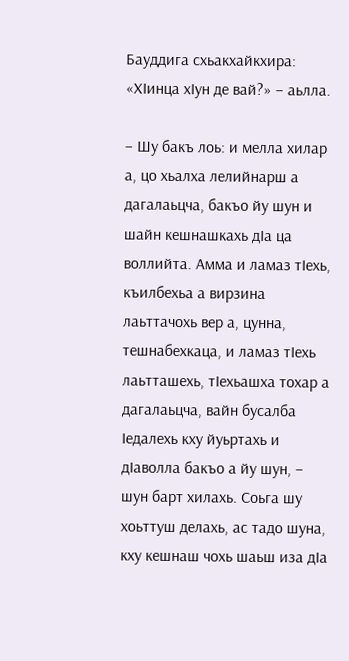Бауддига схьакхайкхира: «ХIинца хIун де вай?» – аьлла.

– Шу бакъ лоь: и мелла хилар а, цо хьалха лелийнарш а дагалаьцча, бакъо йу шун и шайн кешнашкахь дIа ца воллийта. Амма и ламаз тIехь, къилбехьа а вирзина лаьттачохь вер а, цунна, тешнабехкаца, и ламаз тIехь лаьтташехь, тIехьашха тохар а дагалаьцча, вайн бусалба Iедалехь кху йуьртахь и дIаволла бакъо а йу шун, – шун барт хилахь. Соьга шу хоьттуш делахь, ас тадо шуна, кху кешнаш чохь шаьш иза дIа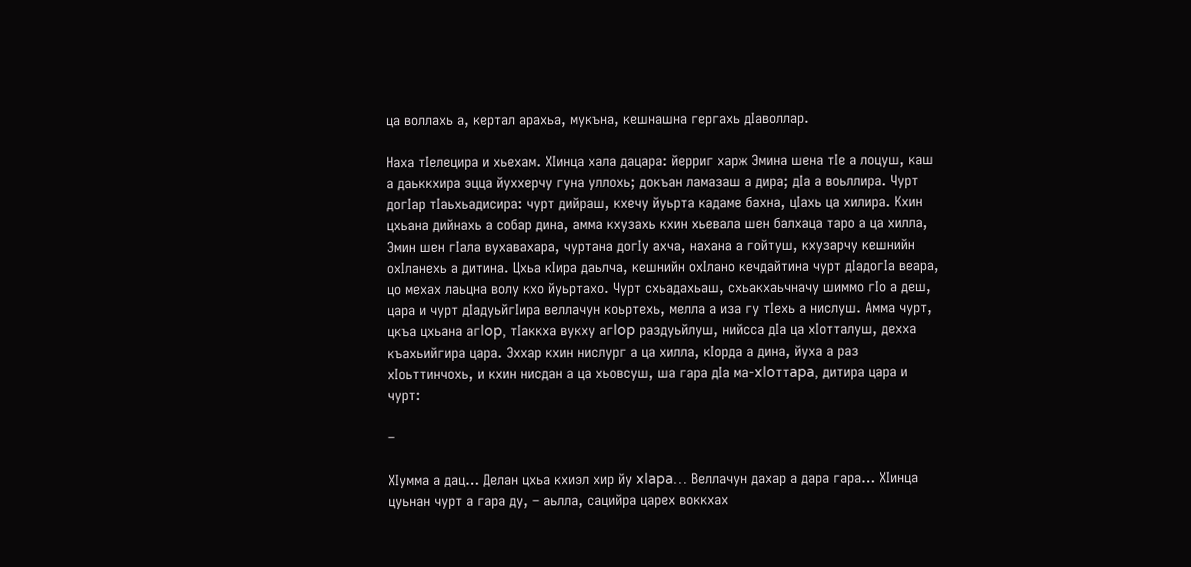ца воллахь а, кертал арахьа, мукъна, кешнашна гергахь дIаволлар.

Наха тIелецира и хьехам. ХIинца хала дацара: йерриг харж Эмина шена тIе а лоцуш, каш а даьккхира эцца йуххерчу гуна уллохь; докъан ламазаш а дира; дIа а воьллира. Чурт догIар тIаьхьадисира: чурт дийраш, кхечу йуьрта кадаме бахна, цIахь ца хилира. Кхин цхьана дийнахь а собар дина, амма кхузахь кхин хьевала шен балхаца таро а ца хилла, Эмин шен гIала вухавахара, чуртана догIу ахча, нахана а гойтуш, кхузарчу кешнийн охIланехь а дитина. Цхьа кIира даьлча, кешнийн охIлано кечдайтина чурт дIадогIа веара, цо мехах лаьцна волу кхо йуьртахо. Чурт схьадахьаш, схьакхаьчначу шиммо гIo а деш, цара и чурт дIадуьйгIира веллачун коьртехь, мелла а иза гу тIехь а нислуш. Амма чурт, цкъа цхьана aгIop, тIаккха вукху aгIop раздуьйлуш, нийсса дIа ца хIотталуш, дехха къахьийгира цара. Эххар кхин нислург а ца хилла, кIорда а дина, йуха а раз хIоьттинчохь, и кхин нисдан а ца хьовсуш, ша гара дIа ма-xIoттapa, дитира цара и чурт:

–

ХIумма а дац… Делан цхьа кхиэл хир йу xIapa… Веллачун дахар а дара гара… ХIинца цуьнан чурт а гара ду, – аьлла, сацийра царех воккхах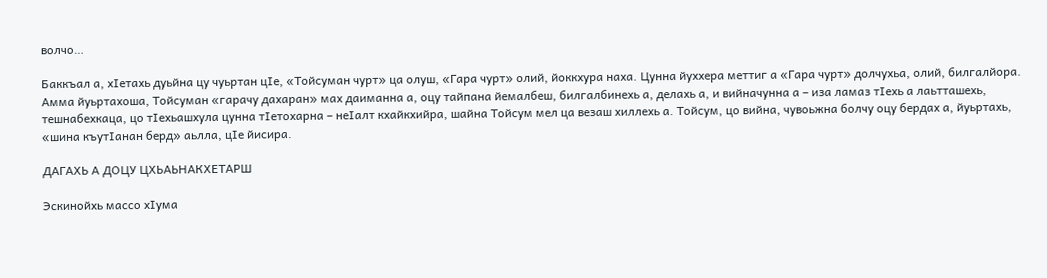волчо…

Баккъал а, хIетахь дуьйна цу чуьртан цIе, «Тойсуман чурт» ца олуш, «Гара чурт» олий, йоккхура наха. Цунна йуххера меттиг а «Гара чурт» долчухьа, олий, билгалйора. Амма йуьртахоша, Тойсуман «гарачу дахаран» мах даиманна а, оцу тайпана йемалбеш, билгалбинехь а, делахь а, и вийначунна а – иза ламаз тIехь а лаьтташехь, тешнабехкаца, цо тIехьашхула цунна тIетохарна – неIалт кхайкхийра, шайна Тойсум мел ца везаш хиллехь а. Тойсум, цо вийна, чувоьжна болчу оцу бердах а, йуьртахь, «шина къутIанан берд» аьлла, цIе йисира.

ДАГАХЬ А ДОЦУ ЦХЬАЬНАКХЕТАРШ

Эскинойхь массо хIума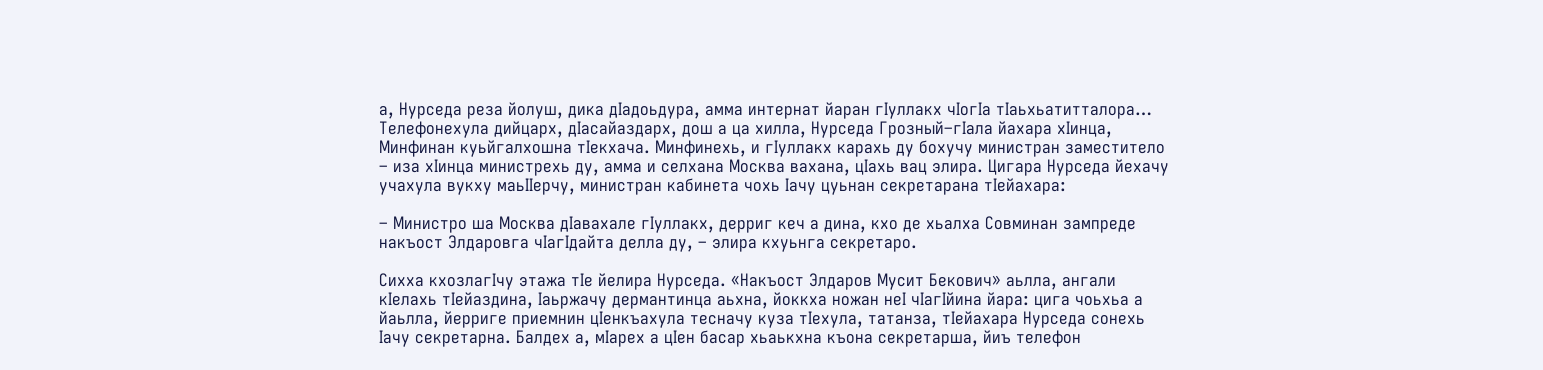а, Нурседа реза йолуш, дика дIадоьдура, амма интернат йаран гIуллакх чIогIа тIаьхьатитталора… Телефонехула дийцарх, дIасайаздарх, дош а ца хилла, Нурседа Грозный–гIала йахара хIинца, Минфинан куьйгалхошна тIекхача. Минфинехь, и гIуллакх карахь ду бохучу министран заместитело – иза хIинца министрехь ду, амма и селхана Москва вахана, цIахь вац элира. Цигара Нурседа йехачу учахула вукху маьIIерчу, министран кабинета чохь Iачу цуьнан секретарана тIейахара:

– Министро ша Москва дIавахале гIуллакх, дерриг кеч а дина, кхо де хьалха Совминан зампреде накъост Элдаровга чIагIдайта делла ду, – элира кхуьнга секретаро.

Сихха кхозлагIчу этажа тIе йелира Нурседа. «Накъост Элдаров Мусит Бекович» аьлла, ангали кIелахь тIейаздина, Iаьржачу дермантинца аьхна, йоккха ножан неI чIагIйина йара: цига чоьхьа а йаьлла, йерриге приемнин цIенкъахула тесначу куза тIехула, татанза, тIейахара Нурседа сонехь Iачу секретарна. Балдех а, мIарех а цIен басар хьаькхна къона секретарша, йиъ телефон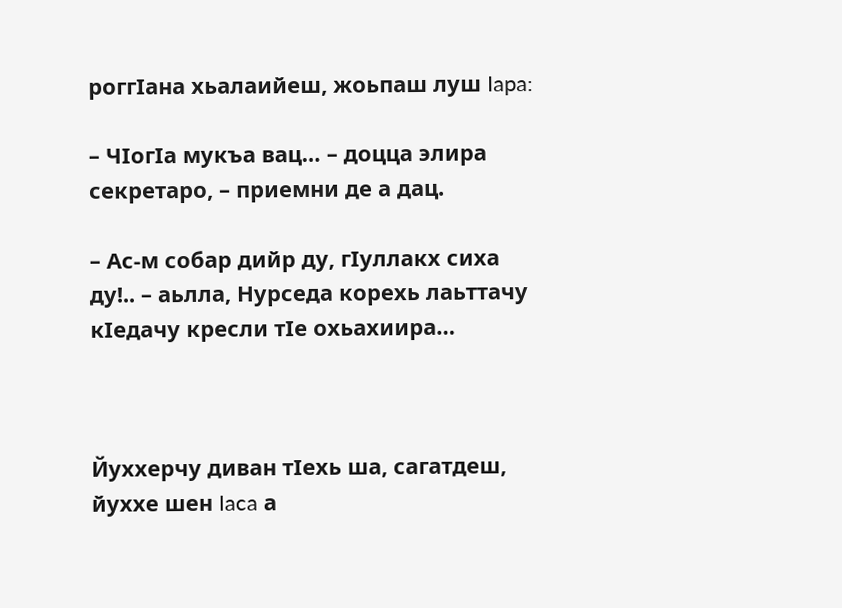роггIана хьалаийеш, жоьпаш луш Iapa:

– ЧIогIа мукъа вац… – доцца элира секретаро, – приемни де а дац.

– Ас-м собар дийр ду, гIуллакх сиха ду!.. – аьлла, Нурседа корехь лаьттачу кIедачу кресли тIе охьахиира…



Йуххерчу диван тIехь ша, сагатдеш, йуххе шен Iaca а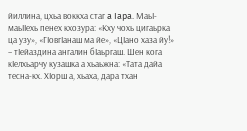йиллина, цхьа воккха стаг a Iapa. МаьI-маьIIехь пенех кхозура: «Кху чохь цигаьрка ца узу», «ГIовгIанаш ма йе», «ЦIано хаза йу!» – тIейаздина ангалин бIаьргаш. Шен кога кIелхьарчу кузашка а хьаьжна: «Тата дайа тесна-кх. ХIорш а, хьаха, дара тхан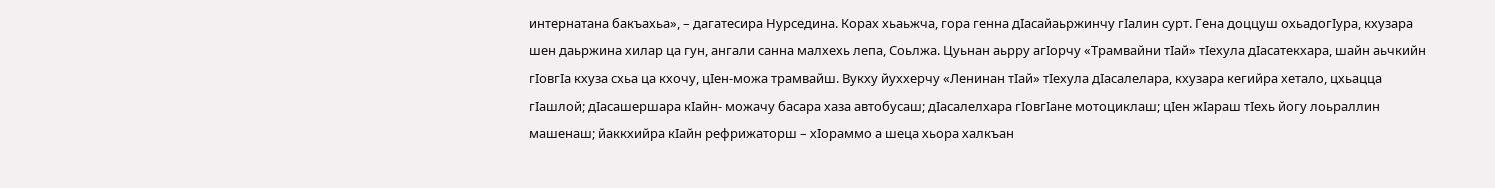интернатана бакъахьа», – дагатесира Нурседина. Корах хьаьжча, гора генна дIасайаьржинчу гIалин сурт. Гена доццуш охьадогIура, кхузара шен даьржина хилар ца гун, ангали санна малхехь лепа, Соьлжа. Цуьнан аьрру агIорчу «Трамвайни тIай» тIехула дIасатекхара, шайн аьчкийн гIoвгIa кхуза схьа ца кхочу, цIен-можа трамвайш. Вукху йуххерчу «Ленинан тIай» тIехула дIасалелара, кхузара кегийра хетало, цхьацца гIашлой; дIасашершара кIайн- можачу басара хаза автобусаш; дIасалелхара гIовгIане мотоциклаш; цIен жIараш тIехь йогу лоьраллин машенаш; йаккхийра кIайн рефрижаторш – хIораммо а шеца хьора халкъан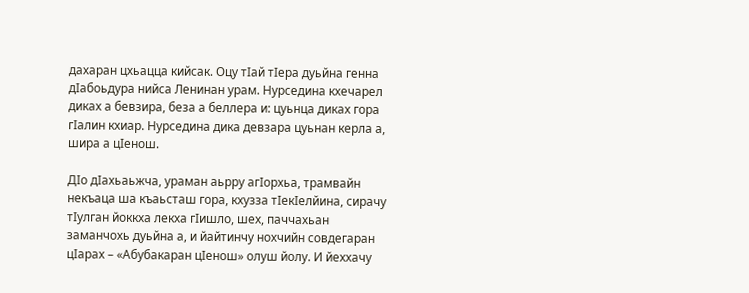дахаран цхьацца кийсак. Оцу тIай тIера дуьйна генна дIабоьдура нийса Ленинан урам. Нурседина кхечарел диках а бевзира, беза а беллера и: цуьнца диках гора гIалин кхиар. Нурседина дика девзара цуьнан керла а, шира а цIенош.

ДIо дIахьаьжча, ураман аьрру агIорхьа, трамвайн некъаца ша къаьсташ гора, кхузза тIекIелйина, сирачу тIулган йоккха лекха гIишло, шех, паччахьан заманчохь дуьйна а, и йайтинчу нохчийн совдегаран цIарах – «Абубакаран цIенош» олуш йолу. И йеххачу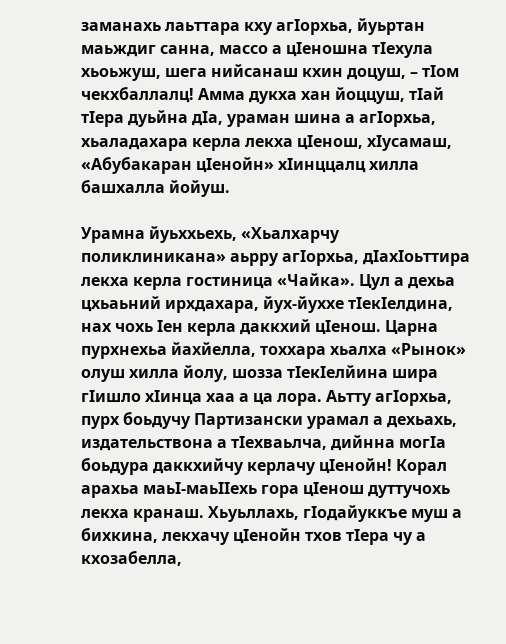заманахь лаьттара кху агIорхьа, йуьртан маьждиг санна, массо а цIеношна тIехула хьоьжуш, шега нийсанаш кхин доцуш, – тIом чекхбаллалц! Амма дукха хан йоццуш, тIай тIера дуьйна дIа, ураман шина а агIорхьа, хьаладахара керла лекха цIенош, хIусамаш, «Абубакаран цIенойн» хIинццалц хилла башхалла йойуш.

Урамна йуьххьехь, «Хьалхарчу поликлиникана» аьрру агIорхьа, дIахIоьттира лекха керла гостиница «Чайка». Цул а дехьа цхьаьний ирхдахара, йух-йуххе тIекIелдина, нах чохь Iен керла даккхий цIенош. Царна пурхнехьа йахйелла, тоххара хьалха «Рынок» олуш хилла йолу, шозза тIекIелйина шира гIишло хIинца хаа а ца лора. Аьтту агIорхьа, пурх боьдучу Партизански урамал а дехьахь, издательствона а тIехваьлча, дийнна могIа боьдура даккхийчу керлачу цIенойн! Корал арахьа маьI-маьIIехь гора цIенош дуттучохь лекха кранаш. Хьуьллахь, гIодайуккъе муш а бихкина, лекхачу цIенойн тхов тIера чу а кхозабелла,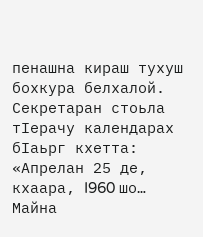пенашна кираш тухуш бохкура белхалой. Секретаран стоьла тIерачу календарах бIаьрг кхетта: «Апрелан 25 де, кхаара, I960 шо… Майна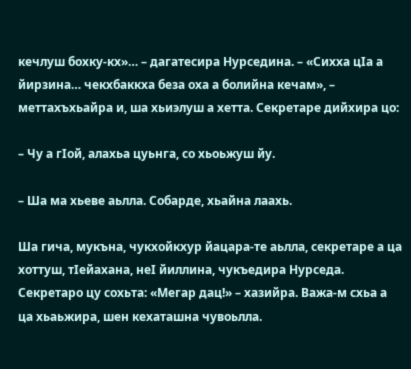кечлуш бохку-кх»… – дагатесира Нурседина. – «Сихха цIа а йирзина… чекхбаккха беза оха а болийна кечам», – меттахъхьайра и, ша хьиэлуш а хетта. Секретаре дийхира цо:

– Чу а гIой, алахьа цуьнга, со хьоьжуш йу.

– Ша ма хьеве аьлла. Собарде, хьайна лаахь.

Ша гича, мукъна, чукхойкхур йацара-те аьлла, секретаре а ца хоттуш, тIейахана, неI йиллина, чукъедира Нурседа. Секретаро цу сохьта: «Мегар дац!» – хазийра. Важа-м схьа а ца хьаьжира, шен кехаташна чувоьлла.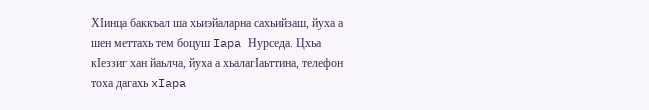ХIинца баккъал ша хьиэйаларна сахьийзаш, йуха а шен меттахь тем боцуш Iapa Нурседа. Цхьа кIеззиг хан йаьлча, йуха а хьалагIаьттина, телефон тоха дагахь xIapa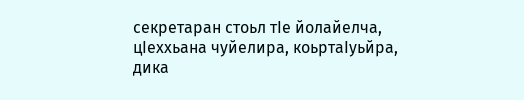секретаран стоьл тIе йолайелча, цIеххьана чуйелира, коьртаIуьйра, дика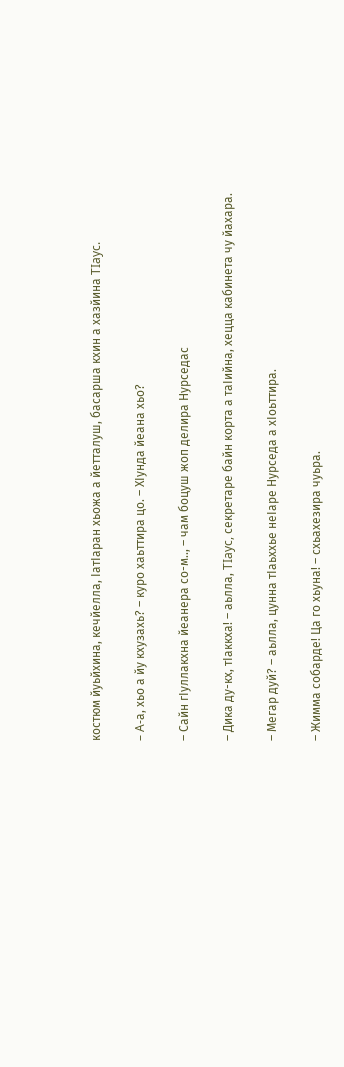костюм йуьйхина, кечйелла, IатIаран хьожа а йетталуш, басарша кхин а хазйина TIayc.

– A-а, хьо а йу кхузахь? – куро хаьттира цо. – ХIунда йеана хьо?

– Сайн гIуллакхна йеанера со-м.., – чам боцуш жоп делира Нурседас

– Дика ду-кх, тIаккха! – аьлла, TIayc, секретаре байн корта а таIийна, хецца кабинета чу йахара.

– Мегар дуй? – аьлла, цунна тIаьххье неIаре Нурседа а хIоьттира.

– Жимма собарде! Ца го хьуна! – схьахезира чуьра.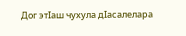Дог этIаш чухула дIасалелара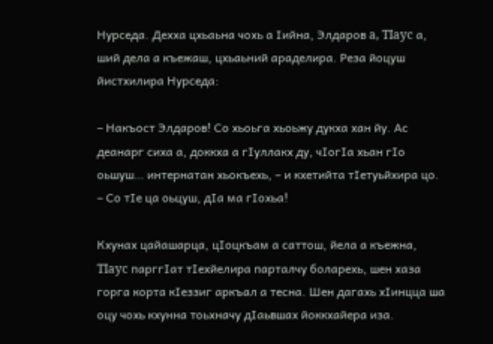Нурседа. Дехха цхьаьна чохь а Iийна, Элдаров a, TIayc а, ший дела а къежаш, цхьаьний араделира. Реза йоцуш йистхилира Нурседа:

– Накъост Элдаров! Со хьоьга хьоьжу дукха хан йу. Ас деанарг сиха а, доккха а гIуллакх ду, чIогIа хьан гIo оьшуш… интернатан хьокъехь, – и кхетийта тIетуьйхира цо. – Со тIе ца оьцуш, дIа ма гIохьа!

Кхунах цайашарца, цIоцкъам а саттош, йела а къежна, TIayc парггIат тIехйелира парталчу боларехь, шен хаза горга корта кIеззиг аркъал а тесна. Шен дагахь хIинцца шa оцу чохь кхунна тоьхначу дIаьвшах йоккхайера иза.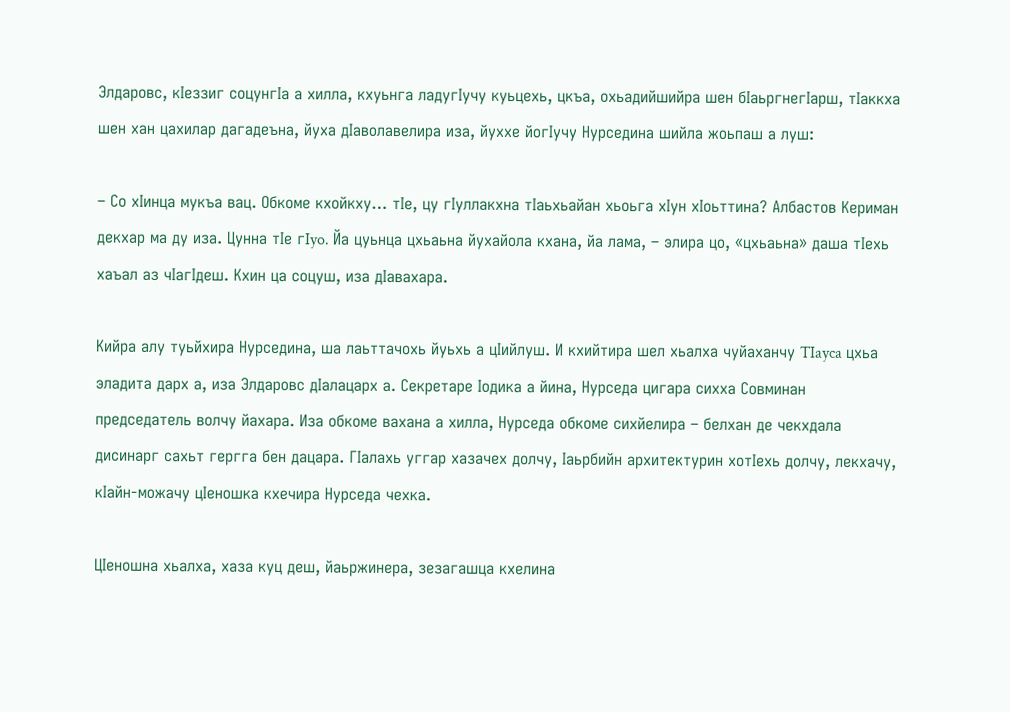Элдаровс, кIеззиг соцунгIа а хилла, кхуьнга ладугIучу куьцехь, цкъа, охьадийшийра шен бIаьргнегIарш, тIаккха шен хан цахилар дагадеъна, йуха дIаволавелира иза, йуххе йогIучу Нурседина шийла жоьпаш а луш:

– Со хIинца мукъа вац. Обкоме кхойкху… тIе, цу гIуллакхна тIаьхьайан хьоьга хIун хIоьттина? Албастов Кериман декхар ма ду иза. Цунна тIе гIyo. Йа цуьнца цхьаьна йухайола кхана, йа лама, – элира цо, «цхьаьна» даша тIехь хаъал аз чIагIдеш. Кхин ца соцуш, иза дIавахара.

Кийра алу туьйхира Нурседина, ша лаьттачохь йуьхь а цIийлуш. И кхийтира шел хьалха чуйаханчу TIayca цхьа эладита дарх а, иза Элдаровс дIалацарх а. Секретаре Iодика а йина, Нурседа цигара сихха Совминан председатель волчу йахара. Иза обкоме вахана а хилла, Нурседа обкоме сихйелира – белхан де чекхдала дисинарг сахьт гергга бен дацара. ГIалахь уггар хазачех долчу, Iаьрбийн архитектурин хотIехь долчу, лекхачу, кIайн-можачу цIеношка кхечира Нурседа чехка.

ЦIеношна хьалха, хаза куц деш, йаьржинера, зезагашца кхелина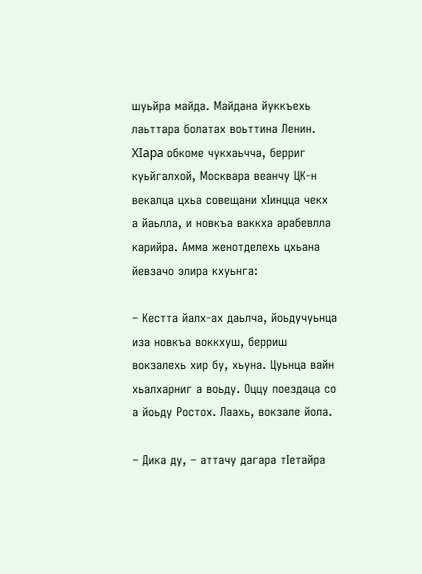шуьйра майда. Майдана йуккъехь лаьттара болатах воьттина Ленин. XIapa обкоме чукхаьчча, берриг куьйгалхой, Москвара веанчу ЦК-н векалца цхьа совещани хIинцца чекх а йаьлла, и новкъа ваккха арабевлла карийра. Амма женотделехь цхьана йевзачо элира кхуьнга:

– Кестта йалх-ах даьлча, йоьдучуьнца иза новкъа воккхуш, берриш вокзалехь хир бу, хьуна. Цуьнца вайн хьалхарниг а воьду. Оццу поездаца со а йоьду Ростох. Лаахь, вокзале йола.

– Дика ду, – аттачу дагара тIетайра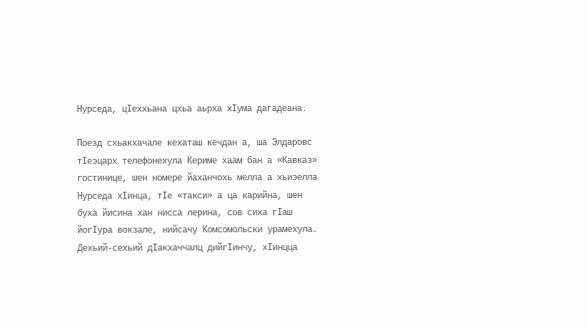Нурседа, цIеххьана цхьа аьрха хIума дагадеана.

Поезд схьакхачале кехаташ кечдан а, ша Элдаровс тIеэцарх телефонехула Кериме хаам бан а «Кавказ» гостинице, шен номере йаханчохь мелла а хьиэелла Нурседа хIинца, тIе «такси» а ца карийна, шен буха йисина хан нисса лерина, сов сиха гIаш йогIура вокзале, нийсачу Комсомольски урамехула. Дехьий-сехьий дIакхаччалц дийгIинчу, хIинцца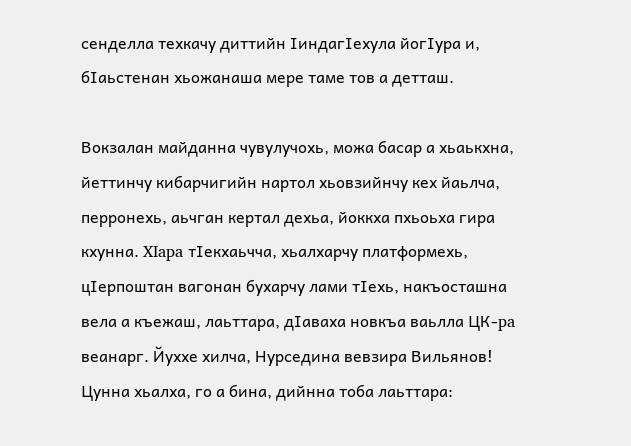сенделла техкачу диттийн IиндагIехула йогIура и, бIаьстенан хьожанаша мере таме тов а детташ.

Вокзалан майданна чувулучохь, можа басар а хьаькхна, йеттинчу кибарчигийн нартол хьовзийнчу кех йаьлча, перронехь, аьчган кертал дехьа, йоккха пхьоьха гира кхунна. XIapa тIекхаьчча, хьалхарчу платформехь, цIерпоштан вагонан бухарчу лами тIехь, накъосташна вела а къежаш, лаьттара, дIаваха новкъа ваьлла ЦК-pa веанарг. Йуххе хилча, Нурседина вевзира Вильянов! Цунна хьалха, го а бина, дийнна тоба лаьттара: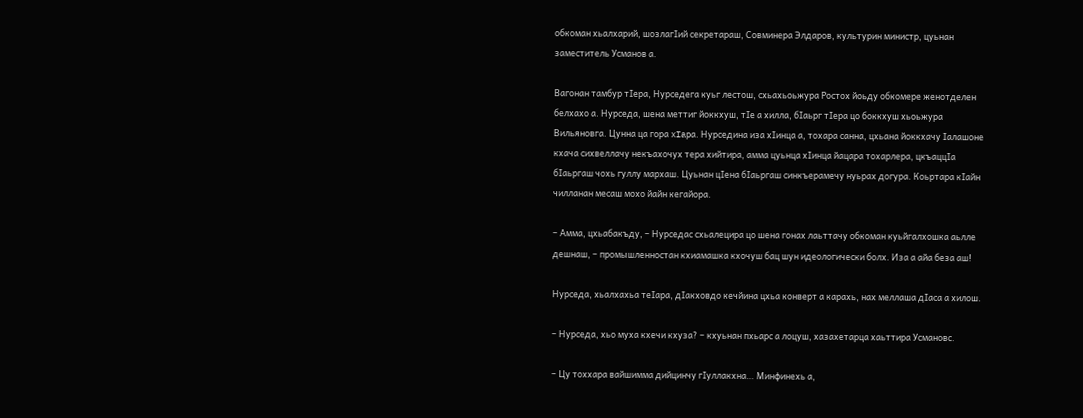обкоман хьалхарий, шозлагIий секретараш, Совминера Элдаров, культурин министр, цуьнан заместитель Усманов а.

Вагонан тамбур тIера, Нурседега куьг лестош, схьахьоьжура Ростох йоьду обкомере женотделен белхахо а. Нурседа, шена меттиг йоккхуш, тIе а хилла, бIаьрг тIера цо боккхуш хьоьжура Вильяновга. Цунна ца гора xIapа. Нурседина иза хIинца а, тохара санна, цхьана йоккхачу Iалашоне кхача сихвеллачу некъахочух тера хийтира, амма цуьнца хIинца йацара тохарлера, цкъаццIа бIаьргаш чохь гуллу мархаш. Цуьнан цIена бIаьргаш синкъерамечу нуьрах догура. Коьртара кIайн чилланан месаш мохо йайн кегайора.

– Амма, цхьабакъду, – Нурседас схьалецира цо шена гонах лаьттачу обкоман куьйгалхошка аьлле дешнаш, – промышленностан кхиамашка кхочуш бац шун идеологически болх. Иза а айа беза аш!

Нурседа, хьалхахьа теIара, дIакховдо кечйина цхьа конверт а карахь, нах меллаша дIаса а хилош.

– Нурседа, хьо муха кхечи кхуза? – кхуьнан пхьарс а лоцуш, хазахетарца хаьттира Усмановс.

– Цу тоххара вайшимма дийцинчу гIуллакхна… Минфинехь а,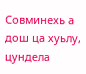Совминехь а дош ца хуьлу, цундела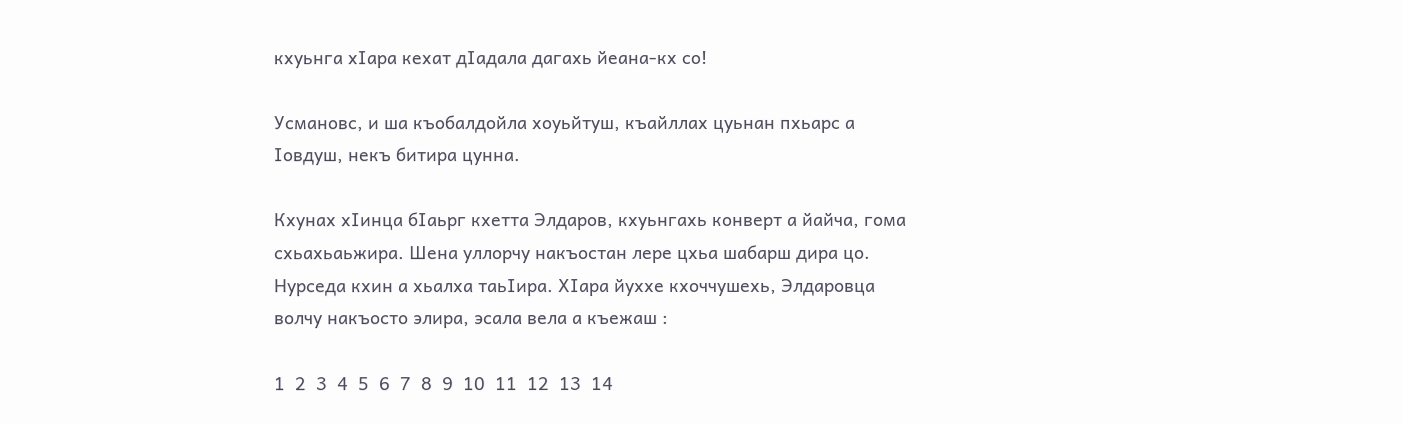кхуьнга хIара кехат дIадала дагахь йеана-кх со!

Усмановс, и ша къобалдойла хоуьйтуш, къайллах цуьнан пхьарс а Iовдуш, некъ битира цунна.

Кхунах хIинца бIаьрг кхетта Элдаров, кхуьнгахь конверт а йайча, гома схьахьаьжира. Шена уллорчу накъостан лере цхьа шабарш дира цо. Нурседа кхин а хьалха таьIира. ХIара йуххе кхоччушехь, Элдаровца волчу накъосто элира, эсала вела а къежаш :

1  2  3  4  5  6  7  8  9  10  11  12  13  14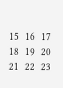15  16  17  18  19  20  21  22  23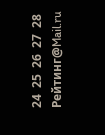24  25  26  27  28
Рейтинг@Mail.ru